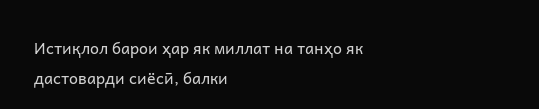Истиқлол барои ҳар як миллат на танҳо як дастоварди сиёсӣ, балки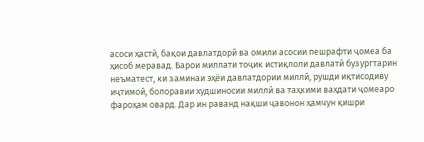асоси ҳастӣ, бақои давлатдорӣ ва омили асосии пешрафти ҷомеа ба ҳисоб меравад. Барои миллати тоҷик истиқлоли давлатӣ бузургтарин неъматест, ки заминаи эҳёи давлатдории миллӣ, рушди иқтисодиву иҷтимоӣ, болоравии худшиносии миллӣ ва таҳкими ваҳдати ҷомеаро фароҳам овард. Дар ин раванд нақши ҷавонон ҳамчун қишри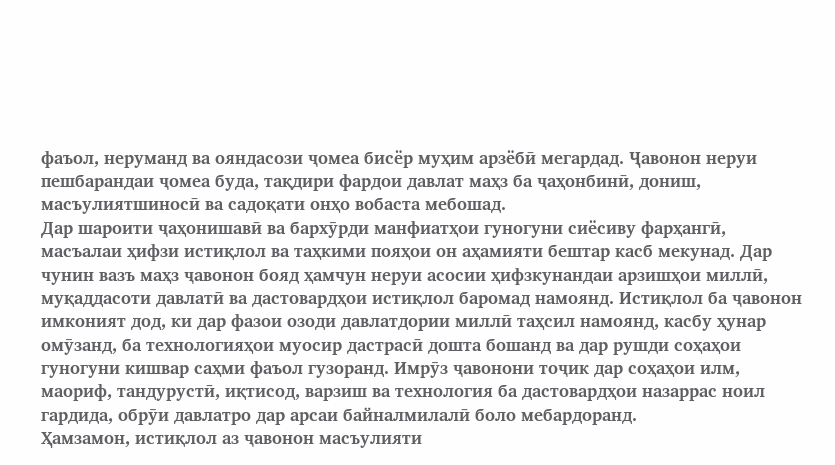фаъол, неруманд ва ояндасози ҷомеа бисёр муҳим арзёбӣ мегардад. Ҷавонон неруи пешбарандаи ҷомеа буда, тақдири фардои давлат маҳз ба ҷаҳонбинӣ, дониш, масъулиятшиносӣ ва садоқати онҳо вобаста мебошад.
Дар шароити ҷаҳонишавӣ ва бархӯрди манфиатҳои гуногуни сиёсиву фарҳангӣ, масъалаи ҳифзи истиқлол ва таҳкими пояҳои он аҳамияти бештар касб мекунад. Дар чунин вазъ маҳз ҷавонон бояд ҳамчун неруи асосии ҳифзкунандаи арзишҳои миллӣ, муқаддасоти давлатӣ ва дастовардҳои истиқлол баромад намоянд. Истиқлол ба ҷавонон имконият дод, ки дар фазои озоди давлатдории миллӣ таҳсил намоянд, касбу ҳунар омӯзанд, ба технологияҳои муосир дастрасӣ дошта бошанд ва дар рушди соҳаҳои гуногуни кишвар саҳми фаъол гузоранд. Имрӯз ҷавонони тоҷик дар соҳаҳои илм, маориф, тандурустӣ, иқтисод, варзиш ва технология ба дастовардҳои назаррас ноил гардида, обрӯи давлатро дар арсаи байналмилалӣ боло мебардоранд.
Ҳамзамон, истиқлол аз ҷавонон масъулияти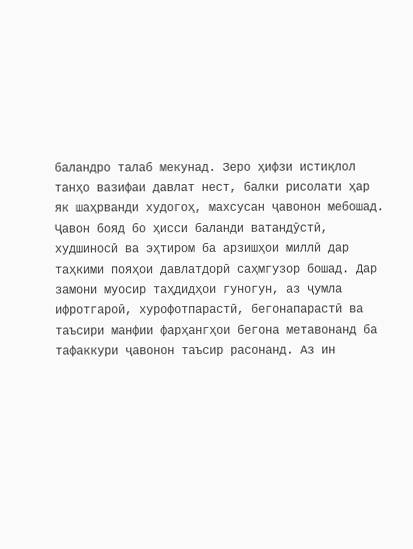баландро талаб мекунад. Зеро ҳифзи истиқлол танҳо вазифаи давлат нест, балки рисолати ҳар як шаҳрванди худогоҳ, махсусан ҷавонон мебошад. Ҷавон бояд бо ҳисси баланди ватандӯстӣ, худшиносӣ ва эҳтиром ба арзишҳои миллӣ дар таҳкими пояҳои давлатдорӣ саҳмгузор бошад. Дар замони муосир таҳдидҳои гуногун, аз ҷумла ифротгароӣ, хурофотпарастӣ, бегонапарастӣ ва таъсири манфии фарҳангҳои бегона метавонанд ба тафаккури ҷавонон таъсир расонанд. Аз ин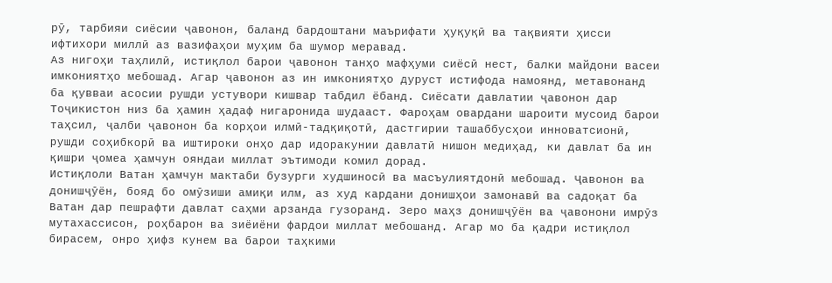рӯ, тарбияи сиёсии ҷавонон, баланд бардоштани маърифати ҳуқуқӣ ва тақвияти ҳисси ифтихори миллӣ аз вазифаҳои муҳим ба шумор меравад.
Аз нигоҳи таҳлилӣ, истиқлол барои ҷавонон танҳо мафҳуми сиёсӣ нест, балки майдони васеи имкониятҳо мебошад. Агар ҷавонон аз ин имкониятҳо дуруст истифода намоянд, метавонанд ба қувваи асосии рушди устувори кишвар табдил ёбанд. Сиёсати давлатии ҷавонон дар Тоҷикистон низ ба ҳамин ҳадаф нигаронида шудааст. Фароҳам овардани шароити мусоид барои таҳсил, ҷалби ҷавонон ба корҳои илмӣ-тадқиқотӣ, дастгирии ташаббусҳои инноватсионӣ, рушди соҳибкорӣ ва иштироки онҳо дар идоракунии давлатӣ нишон медиҳад, ки давлат ба ин қишри ҷомеа ҳамчун ояндаи миллат эътимоди комил дорад.
Истиқлоли Ватан ҳамчун мактаби бузурги худшиносӣ ва масъулиятдонӣ мебошад. Ҷавонон ва донишҷӯён, бояд бо омӯзиши амиқи илм, аз худ кардани донишҳои замонавӣ ва садоқат ба Ватан дар пешрафти давлат саҳми арзанда гузоранд. Зеро маҳз донишҷӯён ва ҷавонони имрӯз мутахассисон, роҳбарон ва зиёиёни фардои миллат мебошанд. Агар мо ба қадри истиқлол бирасем, онро ҳифз кунем ва барои таҳкими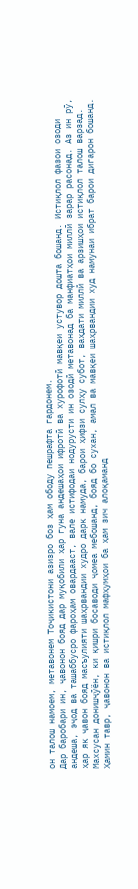он талош намоем, метавонем Тоҷикистони азизро боз ҳам ободу пешрафта гардонем.
Дар баробари ин, ҷавонон бояд дар муқобили ҳар гуна андешаҳои ифротӣ ва хурофотӣ мавқеи устувор дошта бошанд. Истиқлол фазои озоди андеша, эҷод ва ташаббусро фароҳам овардааст, вале истифодаи нодурусти ин озодӣ метавонад ба манфиатҳои миллӣ зарар расонад. Аз ин рӯ, ҳар як ҷавон бояд масъулияти шаҳрвандии худро дарк намуда, барои ҳифзи сулҳу субот, ваҳдати миллӣ ва арзишҳои истиқлол талош варзад. Махсусан донишҷӯён, ки қишри босаводи ҷомеа мебошанд, бояд бо сухан, амал ва мавқеи шаҳрвандии худ намунаи ибрат барои дигарон бошанд.
Ҳамин тавр, ҷавонон ва истиқлол мафҳумҳои ба ҳам зич алоқаманд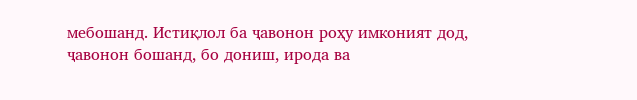мебошанд. Истиқлол ба ҷавонон роҳу имконият дод, ҷавонон бошанд, бо дониш, ирода ва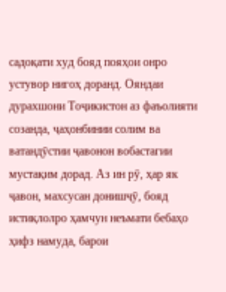садоқати худ бояд пояҳои онро устувор нигоҳ доранд. Ояндаи дурахшони Тоҷикистон аз фаъолияти созанда, ҷаҳонбинии солим ва ватандӯстии ҷавонон вобастагии мустақим дорад. Аз ин рӯ, ҳар як ҷавон, махсусан донишҷӯ, бояд истиқлолро ҳамчун неъмати бебаҳо ҳифз намуда, барои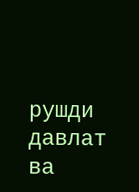рушди давлат ва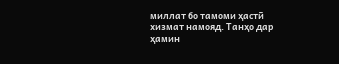миллат бо тамоми ҳастӣ хизмат намояд. Танҳо дар ҳамин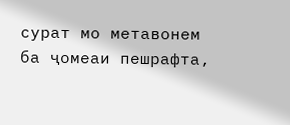сурат мо метавонем ба ҷомеаи пешрафта,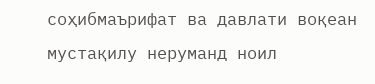соҳибмаърифат ва давлати воқеан мустақилу неруманд ноил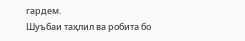гардем.
Шуъбаи таҳлил ва робита бо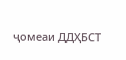ҷомеаи ДДҲБСТ